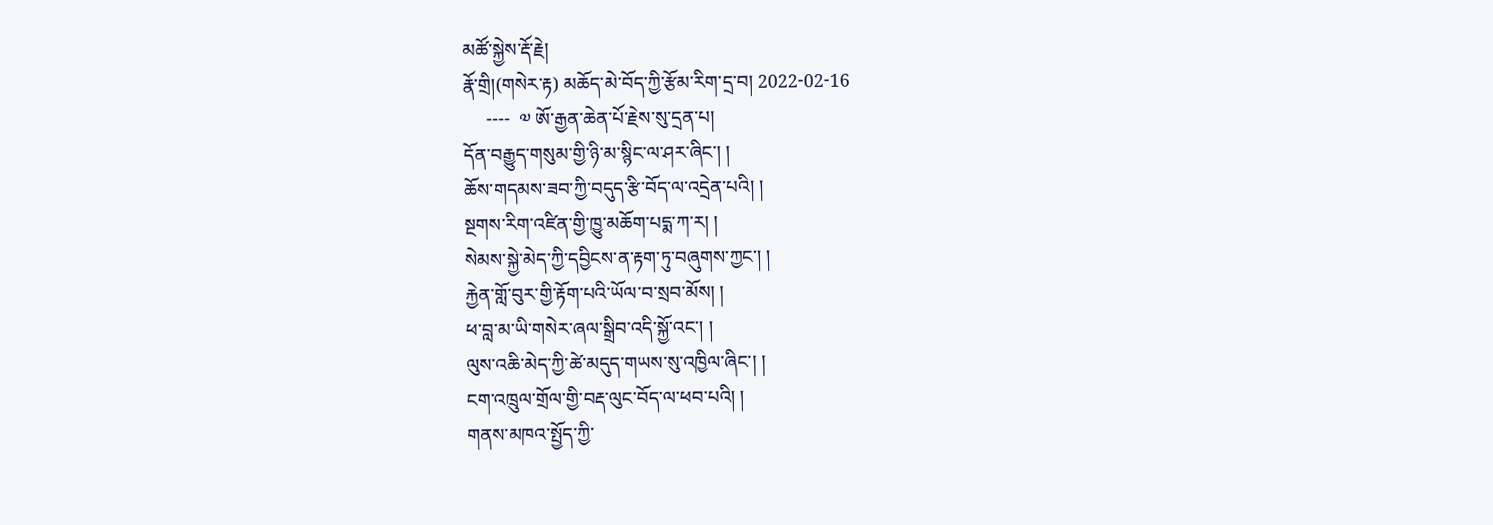མཚོ་སྐྱེས་རྡོ་རྗེ།
རྣོ་གྲི།(གསེར་རྟ) མཆོད་མེ་བོད་ཀྱི་རྩོམ་རིག་དྲ་བ། 2022-02-16
     ----  ༧ ཨོ་རྒྱན་ཆེན་པོ་རྗེས་སུ་དྲན་པ།
དོན་བརྒྱུད་གསུམ་གྱི་ཉི་མ་སྙིང་ལ་ཤར་ཞིང་། །
ཆོས་གདམས་ཟབ་ཀྱི་བདུད་རྩི་བོད་ལ་འདྲེན་པའི། །
སྔགས་རིག་འཛིན་གྱི་ཁྱུ་མཆོག་པདྨ་ཀ་ར། །
སེམས་སྐྱེ་མེད་ཀྱི་དབྱིངས་ན་རྟག་ཏུ་བཞུགས་ཀྱང་། །
རྐྱེན་གློ་བུར་གྱི་རྟོག་པའི་ཡོལ་བ་སྲབ་མོས། །
ཕ་བླ་མ་ཡི་གསེར་ཞལ་སྒྲིབ་འདི་སྐྱོ་འང་། །
ལུས་འཆི་མེད་ཀྱི་ཚེ་མདུད་གཡས་སུ་འཁྱིལ་ཞིང་། །
ངག་འཁྲུལ་གྲོལ་གྱི་བརྡ་ལུང་བོད་ལ་ཕབ་པའི། །
གནས་མཁའ་སྤྱོད་ཀྱི་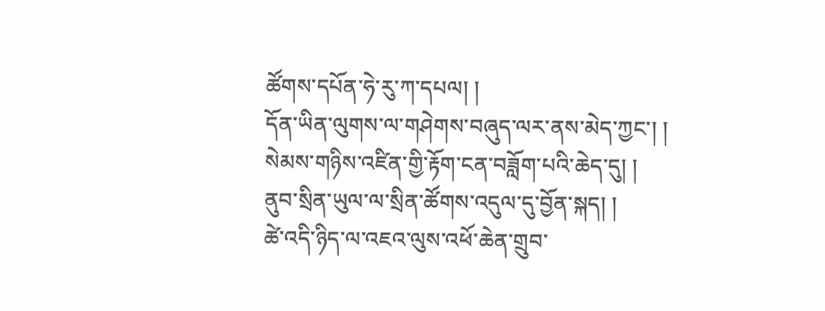ཚོགས་དཔོན་ཧེ་རུ་ཀ་དཔལ། །
དོན་ཡིན་ལུགས་ལ་གཤེགས་བཞུད་ལར་ནས་མེད་ཀྱང་། །
སེམས་གཉིས་འཛིན་གྱི་རྟོག་ངན་བཟློག་པའི་ཆེད་དུ། །
ནུབ་སྲིན་ཡུལ་ལ་སྲིན་ཚོགས་འདུལ་དུ་བྱོན་སྐད། །
ཚེ་འདི་ཉིད་ལ་འཇའ་ལུས་འཕོ་ཆེན་གྲུབ་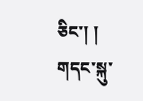ཅིང་། །
གདང་སྐུ་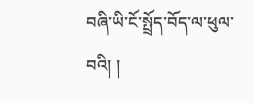བཞི་ཡི་ངོ་སྤྲོད་བོད་ལ་ཕུལ་བའི། །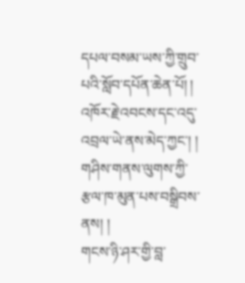དཔལ་བསམ་ཡས་ཀྱི་གྲུབ་པའི་སློབ་དཔོན་ཆེན་པོ། །
འཁོར་རྗེ་འབངས་དང་འདུ་འབྲལ་ཡེ་ནས་མེད་ཀྱང་། །
གཤིས་གནས་ལུགས་ཀྱི་རྩལ་ཁ་མུན་པས་བསྒྲིབས་ནས། །
གངས་ཉི་ཤར་གྱི་བླ་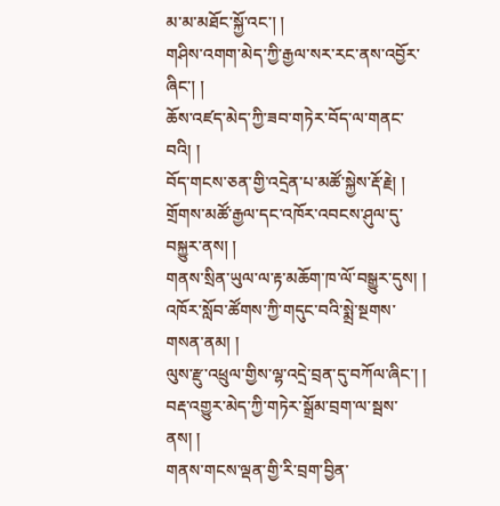མ་མ་མཐོང་སྐྱོ་འང་། །
གཤིས་འགག་མེད་ཀྱི་རྒྱལ་སར་རང་ནས་འབྱོར་ཞིང་། །
ཆོས་འཛད་མེད་ཀྱི་ཟབ་གཏེར་བོད་ལ་གནང་བའི། །
བོད་གངས་ཅན་གྱི་འདྲེན་པ་མཚོ་སྐྱེས་རྡོ་རྗེ། །
གྲོགས་མཚོ་རྒྱལ་དང་འཁོར་འབངས་ཤུལ་དུ་བསྐྱུར་ནས། །
གནས་སྲིན་ཡུལ་ལ་རྟ་མཆོག་ཁ་ལོ་བསྒྱུར་དུས། །
འཁོར་སློབ་ཚོགས་ཀྱི་གདུང་བའི་སྨྲེ་སྔགས་གསན་ནམ། །
ལུས་རྫུ་འཕྲུལ་གྱིས་ལྷ་འདྲེ་བྲན་དུ་བཀོལ་ཞིང་། །
བརྡ་འགྱུར་མེད་ཀྱི་གཏེར་སྒྲོམ་བྲག་ལ་སྦས་ནས། །
གནས་གངས་ལྡན་གྱི་རི་བྲག་བྱིན་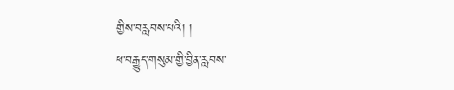གྱིས་བརླབས་པའི། །
ཕ་བརྒྱུད་གསུམ་གྱི་བྱིན་རླབས་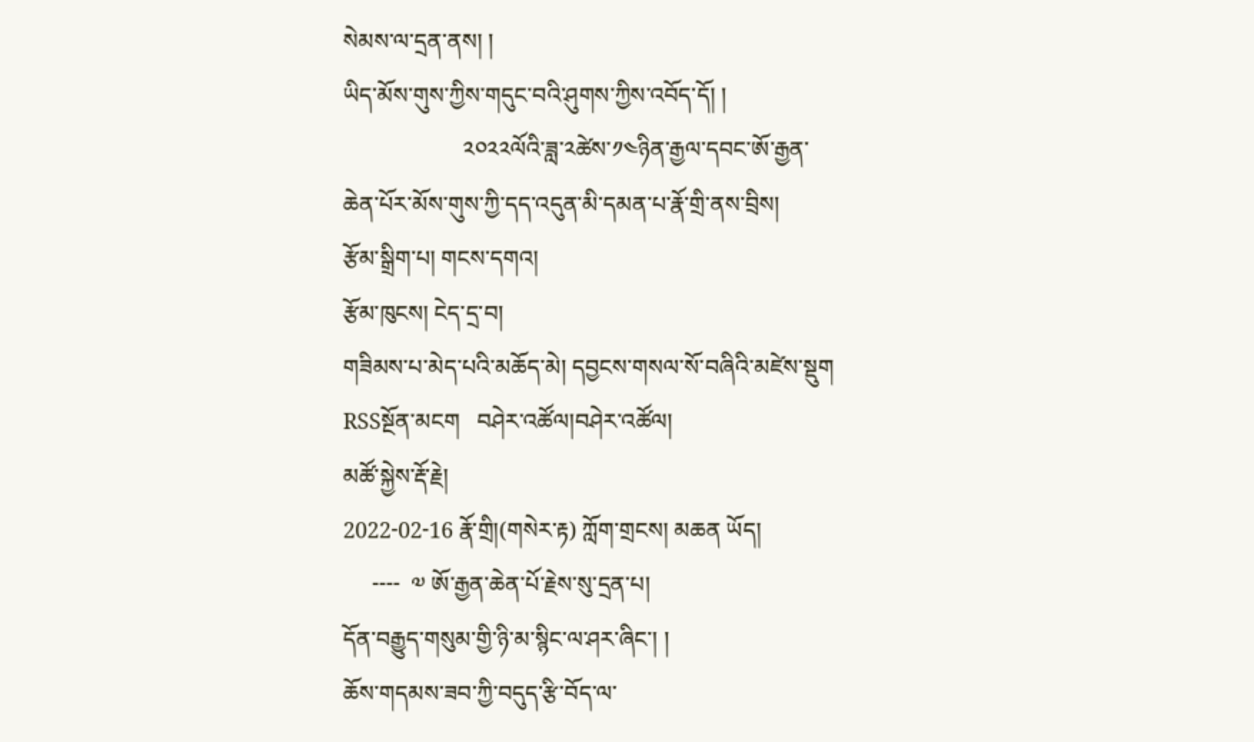སེམས་ལ་དྲན་ནས། །
ཡིད་མོས་གུས་ཀྱིས་གདུང་བའི་ཤུགས་ཀྱིས་འབོད་དོ། །
                     ༢༠༢༢ལོའི་ཟླ་༢ཚེས་༡༤ཉིན་རྒྱལ་དབང་ཨོ་རྒྱན་ཆེན་པོར་མོས་གུས་ཀྱི་དད་འདུན་མི་དམན་པ་རྣོ་གྲི་ནས་བྲིས།
རྩོམ་སྒྲིག་པ། གངས་དགའ།
རྩོམ་ཁུངས། ངེད་དྲ་བ།
གཟིམས་པ་མེད་པའི་མཆོད་མེ། དབྱངས་གསལ་སོ་བཞིའི་མཛེས་སྡུག  RSSསྔོན་མངག   བཤེར་འཚོལ།བཤེར་འཚོལ།
མཚོ་སྐྱེས་རྡོ་རྗེ།
2022-02-16 རྣོ་གྲི།(གསེར་རྟ) ཀློག་གྲངས། མཆན ཡོད།
     ----  ༧ ཨོ་རྒྱན་ཆེན་པོ་རྗེས་སུ་དྲན་པ།
དོན་བརྒྱུད་གསུམ་གྱི་ཉི་མ་སྙིང་ལ་ཤར་ཞིང་། །
ཆོས་གདམས་ཟབ་ཀྱི་བདུད་རྩི་བོད་ལ་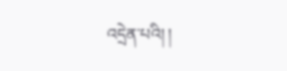འདྲེན་པའི། །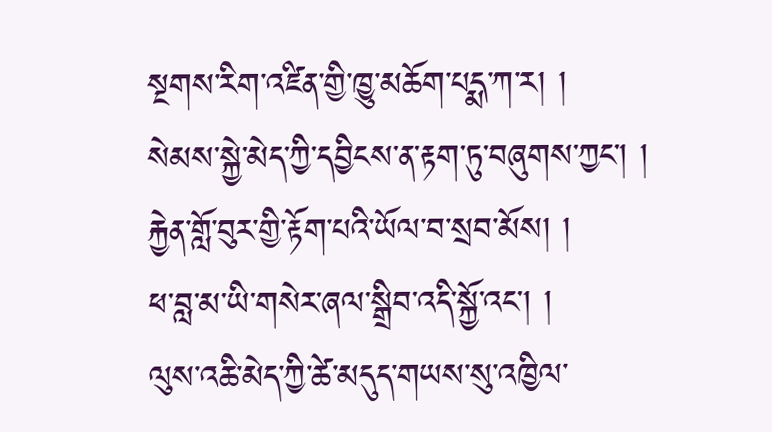སྔགས་རིག་འཛིན་གྱི་ཁྱུ་མཆོག་པདྨ་ཀ་ར། །
སེམས་སྐྱེ་མེད་ཀྱི་དབྱིངས་ན་རྟག་ཏུ་བཞུགས་ཀྱང་། །
རྐྱེན་གློ་བུར་གྱི་རྟོག་པའི་ཡོལ་བ་སྲབ་མོས། །
ཕ་བླ་མ་ཡི་གསེར་ཞལ་སྒྲིབ་འདི་སྐྱོ་འང་། །
ལུས་འཆི་མེད་ཀྱི་ཚེ་མདུད་གཡས་སུ་འཁྱིལ་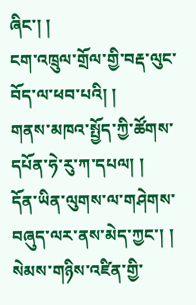ཞིང་། །
ངག་འཁྲུལ་གྲོལ་གྱི་བརྡ་ལུང་བོད་ལ་ཕབ་པའི། །
གནས་མཁའ་སྤྱོད་ཀྱི་ཚོགས་དཔོན་ཧེ་རུ་ཀ་དཔལ། །
དོན་ཡིན་ལུགས་ལ་གཤེགས་བཞུད་ལར་ནས་མེད་ཀྱང་། །
སེམས་གཉིས་འཛིན་གྱི་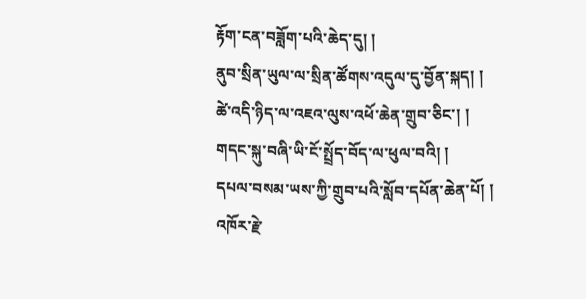རྟོག་ངན་བཟློག་པའི་ཆེད་དུ། །
ནུབ་སྲིན་ཡུལ་ལ་སྲིན་ཚོགས་འདུལ་དུ་བྱོན་སྐད། །
ཚེ་འདི་ཉིད་ལ་འཇའ་ལུས་འཕོ་ཆེན་གྲུབ་ཅིང་། །
གདང་སྐུ་བཞི་ཡི་ངོ་སྤྲོད་བོད་ལ་ཕུལ་བའི། །
དཔལ་བསམ་ཡས་ཀྱི་གྲུབ་པའི་སློབ་དཔོན་ཆེན་པོ། །
འཁོར་རྗེ་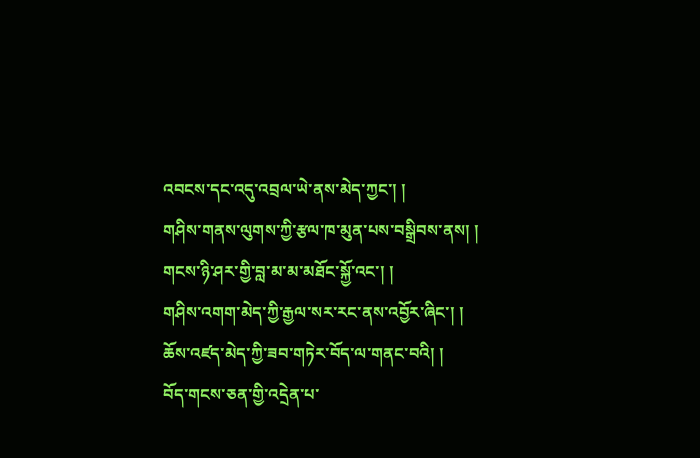འབངས་དང་འདུ་འབྲལ་ཡེ་ནས་མེད་ཀྱང་། །
གཤིས་གནས་ལུགས་ཀྱི་རྩལ་ཁ་མུན་པས་བསྒྲིབས་ནས། །
གངས་ཉི་ཤར་གྱི་བླ་མ་མ་མཐོང་སྐྱོ་འང་། །
གཤིས་འགག་མེད་ཀྱི་རྒྱལ་སར་རང་ནས་འབྱོར་ཞིང་། །
ཆོས་འཛད་མེད་ཀྱི་ཟབ་གཏེར་བོད་ལ་གནང་བའི། །
བོད་གངས་ཅན་གྱི་འདྲེན་པ་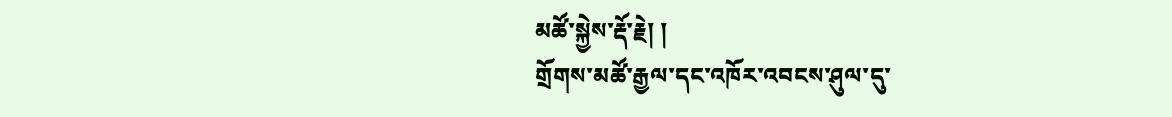མཚོ་སྐྱེས་རྡོ་རྗེ། །
གྲོགས་མཚོ་རྒྱལ་དང་འཁོར་འབངས་ཤུལ་དུ་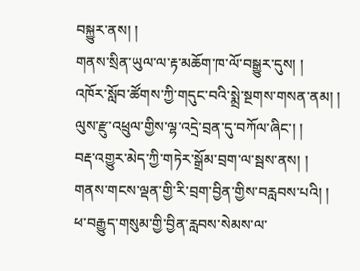བསྐྱུར་ནས། །
གནས་སྲིན་ཡུལ་ལ་རྟ་མཆོག་ཁ་ལོ་བསྒྱུར་དུས། །
འཁོར་སློབ་ཚོགས་ཀྱི་གདུང་བའི་སྨྲེ་སྔགས་གསན་ནམ། །
ལུས་རྫུ་འཕྲུལ་གྱིས་ལྷ་འདྲེ་བྲན་དུ་བཀོལ་ཞིང་། །
བརྡ་འགྱུར་མེད་ཀྱི་གཏེར་སྒྲོམ་བྲག་ལ་སྦས་ནས། །
གནས་གངས་ལྡན་གྱི་རི་བྲག་བྱིན་གྱིས་བརླབས་པའི། །
ཕ་བརྒྱུད་གསུམ་གྱི་བྱིན་རླབས་སེམས་ལ་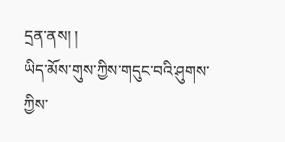དྲན་ནས། །
ཡིད་མོས་གུས་ཀྱིས་གདུང་བའི་ཤུགས་ཀྱིས་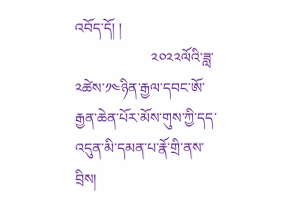འབོད་དོ། །
                     ༢༠༢༢ལོའི་ཟླ་༢ཚེས་༡༤ཉིན་རྒྱལ་དབང་ཨོ་རྒྱན་ཆེན་པོར་མོས་གུས་ཀྱི་དད་འདུན་མི་དམན་པ་རྣོ་གྲི་ནས་བྲིས།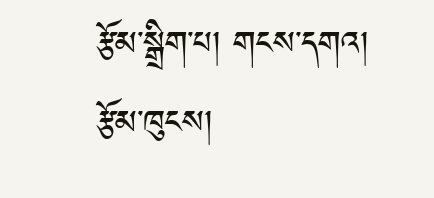རྩོམ་སྒྲིག་པ། གངས་དགའ།
རྩོམ་ཁུངས།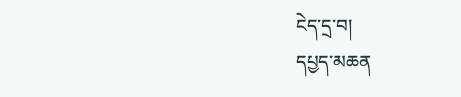ངེད་དྲ་བ།
དཔྱད་མཆན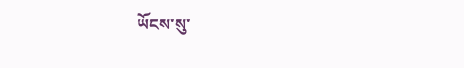ཡོངས་སུ་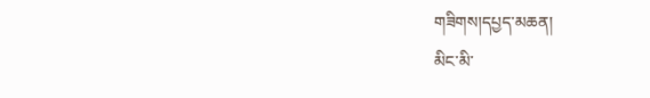གཟིགས།དཔྱད་མཆན།
མིང་མི་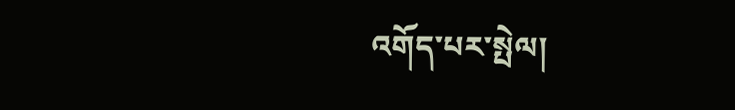འགོད་པར་སྤེལ།